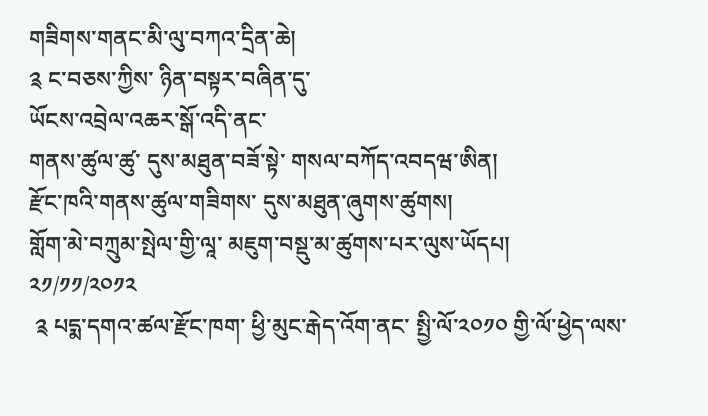གཟིགས་གནང་མི་ལུ་བཀའ་དྲིན་ཆེ།
༉ ང་བཅས་ཀྱིས་ ཉིན་བསྟར་བཞིན་དུ་
ཡོངས་འབྲེལ་འཆར་སྒོ་འདི་ནང་
གནས་ཚུལ་ཚུ་ དུས་མཐུན་བཟོ་སྟེ་ གསལ་བཀོད་འབདཝ་ཨིན།
རྫོང་ཁའི་གནས་ཚུལ་གཟིགས་ དུས་མཐུན་ཞུགས་ཚུགས།
གློག་མེ་བཀྲུམ་སྤེལ་གྱི་ལཱ་ མཇུག་བསྡུ་མ་ཚུགས་པར་ལུས་ཡོདཔ།
༢༡/༡༡/༢༠༡༢
 ༉ པདྨ་དགའ་ཚལ་རྫོང་ཁག་ ཕྱི་མུང་རྒེད་འོག་ནང་ སྤྱི་ལོ་༢༠༡༠ གྱི་ལོ་ཕྱེད་ལས་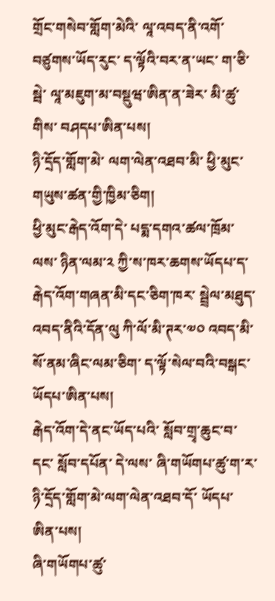གྲོང་གསེབ་གློག་མེའི་ ལཱ་འབད་ནི་འགོ་བཙུགས་ཡོད་རུང་ ད་ལྟོའི་བར་ན་ཡང་ ག་ཅི་སྦེ་ ལཱ་མཇུག་མ་བསྡུཝ་ཨིན་ན་ཟེར་ མི་ཚུ་གིས་ བཤདཔ་ཨིན་པས།
ཉི་དྲོད་གློག་མེ་ ལག་ལེན་འཐབ་མི་ ཕྱི་མུང་གཡུས་ཚན་གྱི་ཁྱིམ་ཅིག།
ཕྱི་མུང་རྒེད་འོག་དེ་ པདྨ་དགའ་ཚལ་ཁྲོམ་ལས་ ཉིན་ལམ་༢ ཀྱི་ས་ཁར་ཆགས་ཡོདཔ་ད་ རྒེད་འོག་གཞན་མི་དང་ཅིག་ཁར་ སྦྲེལ་མཐུད་འབད་ནིའི་དོན་ལུ ཀི་ལོ་མི་ཊར་༧༠ འབད་མི་སོ་ནམ་ཞིང་ལམ་ཅིག་ ད་ལྟོ་སེལ་བའི་བསྒང་ཡོདཔ་ཨིན་པས།
རྒེད་འོག་དེ་ནང་ཡོད་པའི་ སློབ་གྲྭ་ཆུང་བ་དང་ སློབ་དཔོན་ དེ་ལས་ ཞི་གཡོགཔ་ཚུ་ག་ར་ ཉི་དྲོད་གློག་མེ་ལག་ལེན་འཐབ་དོ་ ཡོདཔ་ཨིན་པས།
ཞི་གཡོགཔ་ཚུ་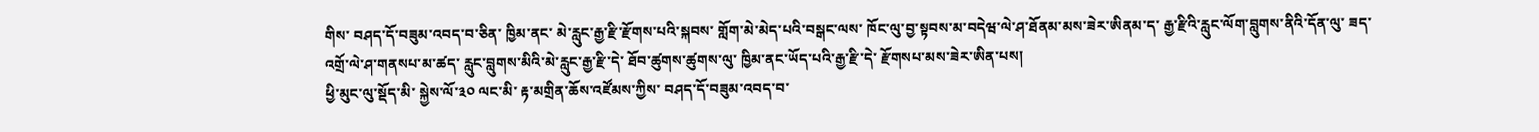གིས་ བཤད་དོ་བཟུམ་འབད་བ་ཅིན་ ཁྱིམ་ནང་ མེ་རླུང་རྒྱ་རྫི་རྫོགས་པའི་སྐབས་ གློག་མེ་མེད་པའི་བསྒང་ལས་ ཁོང་ལུ་བྱ་སྟབས་མ་བདེཝ་ལེ་ཤ་ཐོནམ་མས་ཟེར་ཨིནམ་ད་ རྒྱ་རྫིའི་རླུང་ལོག་བླུགས་ནིའི་དོན་ལུ་ ཟད་འགྲོ་ལེ་ཤ་གནསཔ་མ་ཚད་ རླུང་བླུགས་མིའི་མེ་རླུང་རྒྱ་རྫི་དེ་ ཐོབ་ཚུགས་ཚུགས་ལུ་ ཁྱིམ་ནང་ཡོད་པའི་རྒྱ་རྫི་དེ་ རྫོགསཔ་མས་ཟེར་ཨིན་པས།
ཕྱི་མུང་ལུ་སྡོད་མི་ སྐྱེས་ལོ་༣༠ ལང་མི་ རྟ་མགྲིན་ཆོས་འཛོམས་ཀྱིས་ བཤད་དོ་བཟུམ་འབད་བ་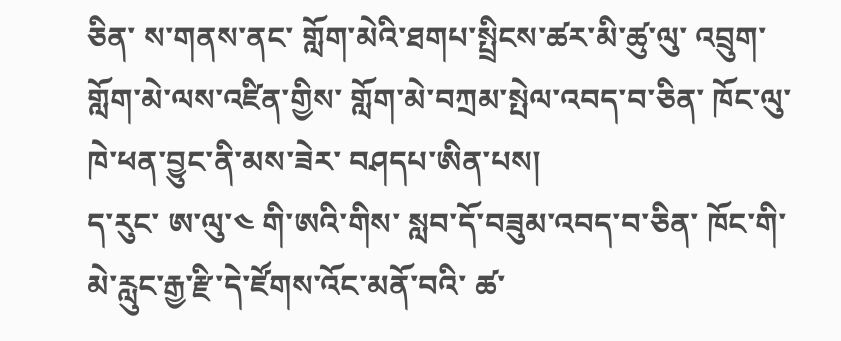ཅིན་ ས་གནས་ནང་ གློག་མེའི་ཐགཔ་སྤྲིངས་ཚར་མི་ཚུ་ལུ་ འབྲུག་གློག་མེ་ལས་འཛིན་གྱིས་ གློག་མེ་བཀྲམ་སྤེལ་འབད་བ་ཅིན་ ཁོང་ལུ་ཁེ་ཕན་བྱུང་ནི་མས་ཟེར་ བཤདཔ་ཨིན་པས།
ད་རུང་ ཨ་ལུ་༤ གི་ཨའི་གིས་ སླབ་དོ་བཟུམ་འབད་བ་ཅིན་ ཁོང་གི་མེ་རླུང་རྒྱ་རྫི་དེ་ཛོགས་འོང་མནོ་བའི་ ཚ་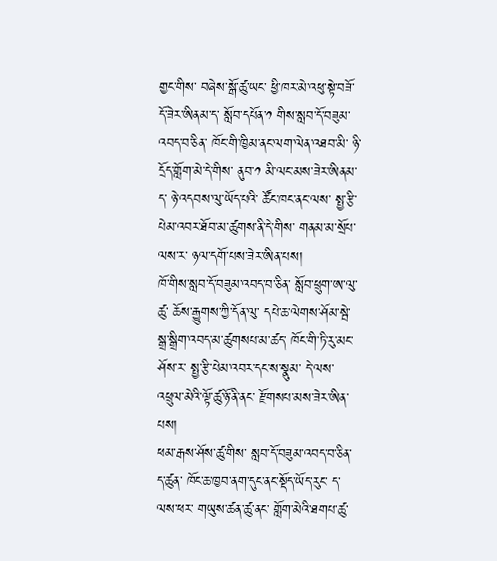གྱང་གིས་ བཞེས་སྒོ་ཚུ་ཡང་ ཕྱི་ཁར་མེ་འཕུ་སྟེ་བཟོ་དོ་ཟེར་ཨིནམ་ད་ སློབ་དཔོན་༡ གིས་སླབ་དོ་བཟུམ་འབད་བ་ཅིན་ ཁོང་གི་ཁྱིམ་ནང་ལག་ལེན་འཐབ་མི་ ཉི་དྲོད་གློག་མེ་དེ་གིས་ ནུབ་༡ མི་ལང་མས་ཟེར་ཨིནམ་ད་ ཉེ་འདབས་ལུ་ཡོད་པའི་ ཚོང་ཁང་ནང་ལས་ སྤྱ་རྩི་པེམ་འབར་ཐོབ་མ་ཚུགས་ནི་དེ་གིས་ གནམ་མ་སྲོཔ་ལས་ར་ ཉལ་དགོ་པས་ཟེར་ཨིན་པས།
ཁོ་གིས་སླབ་དོ་བཟུམ་འབད་བ་ཅིན་ སློབ་ཕྲུག་ཨ་ལུ་ཚུ་ ཆོས་རྒྱུགས་ཀྱི་དོན་ལུ་ དཔེ་ཆ་ལེགས་ཤོམ་སྦེ་སྒྲ་སྒྲིག་འབད་མ་ཚུགསཔ་མ་ཚད་ ཁོང་གི་ཏི་རུ་མང་ཤོས་ར་ སྤྱ་རྩི་པེམ་འབར་དང་ས་སྣུམ་ དེ་ལས་ འཕྲུལ་མེའི་ལྟོ་ཚུ་ཉོ་ནི་ནང་ རྫོགསཔ་མས་ཟེར་ཨིན་པས།
ཕམ་རྒས་ཤོས་ཚུ་གིས་ སླབ་དོ་བཟུམ་འབད་བ་ཅིན་ ད་ཚུན་ ཁོང་ཆ་ཁྱབ་ནག་དུང་ནང་སྡོད་ཡོད་རུང་ ད་ལས་ཕར་ གཡུས་ཚན་ཚུ་ནང་ གློག་མེའི་ཐགཔ་ཚུ་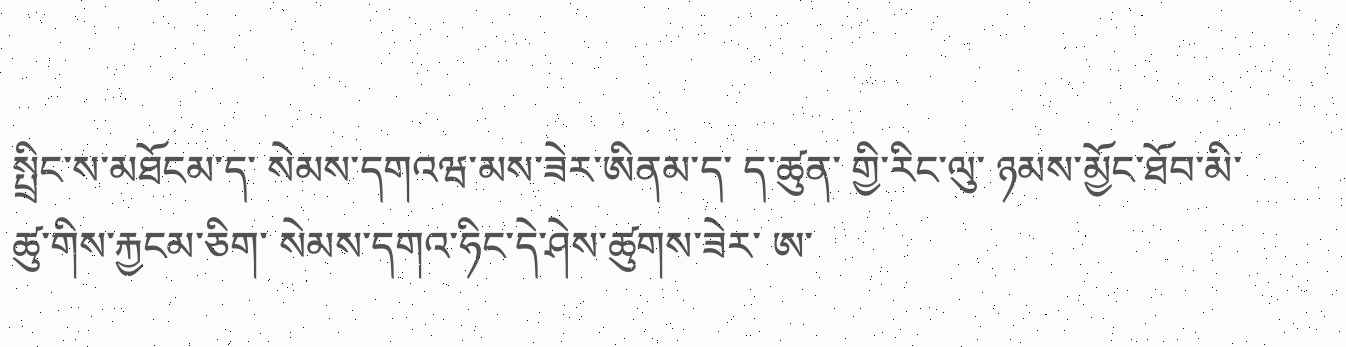སྤྲིང་ས་མཐོངམ་ད་ སེམས་དགའཝ་མས་ཟེར་ཨིནམ་ད་ ད་ཚུན་ གྱི་རིང་ལུ་ ཉམས་མྱོང་ཐོབ་མི་ཚུ་གིས་རྐྱངམ་ཅིག་ སེམས་དགའ་ཧིང་དེ་ཤེས་ཚུགས་ཟེར་ ཨ་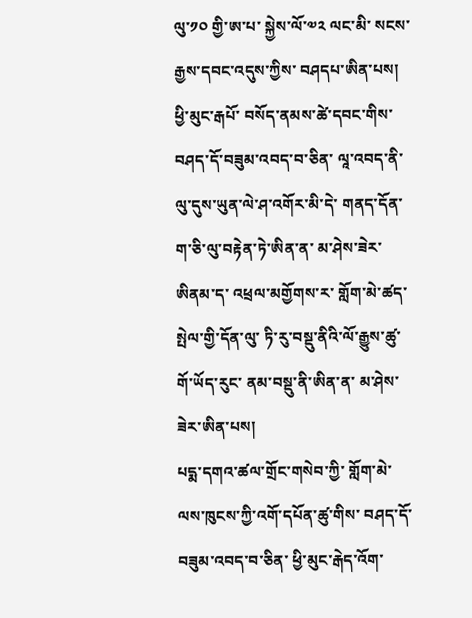ལུ་༡༠ གྱི་ཨ་པ་ སྐྱེས་ལོ་༧༢ ལང་མི་ སངས་རྒྱས་དབང་འདུས་ཀྱིས་ བཤདཔ་ཨིན་པས།
ཕྱི་མུང་རྒཔོ་ བསོད་ནམས་ཚེ་དབང་གིས་ བཤད་དོ་བཟུམ་འབད་བ་ཅིན་ ལཱ་འབད་ནི་ལུ་དུས་ཡུན་ལེ་ཤ་འགོར་མི་དེ་ གནད་དོན་ག་ཅི་ལུ་བརྟེན་ཏེ་ཨིན་ན་ མ་ཤེས་ཟེར་ཨིནམ་ད་ འཕྲལ་མགྱོགས་ར་ གློག་མེ་ཚད་སྤེལ་གྱི་དོན་ལུ་ ཏི་རུ་བསྡུ་ནིའི་ལོ་རྒྱུས་ཚུ་གོ་ཡོད་རུང་ ནམ་བསྡུ་ནི་ཨིན་ན་ མ་ཤེས་ཟེར་ཨིན་པས།
པདྨ་དགའ་ཚལ་གྲོང་གསེབ་ཀྱི་ གློག་མེ་ལས་ཁུངས་ཀྱི་འགོ་དཔོན་ཚུ་གིས་ བཤད་དོ་བཟུམ་འབད་བ་ཅིན་ ཕྱི་མུང་རྒེད་འོག་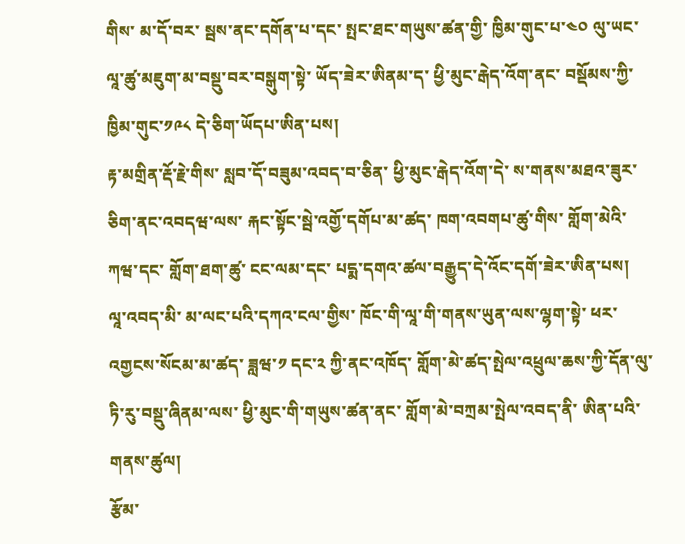གིས་ མ་དོ་བར་ སྦས་ནང་དགོན་པ་དང་ སྤང་ཐང་གཡུས་ཚན་གྱི་ ཁྱིམ་གུང་པ་༤༠ ལུ་ཡང་ ལཱ་ཚུ་མཇུག་མ་བསྡུ་བར་བསྒུག་སྟེ་ ཡོད་ཟེར་ཨིནམ་ད་ ཕྱི་མུང་རྒེད་འོག་ནང་ བསྡོམས་ཀྱི་ཁྱིམ་གུང་༡༩༨ དེ་ཅིག་ཡོདཔ་ཨིན་པས།
རྟ་མགྲིན་རྡོ་རྗེ་གིས་ སླབ་དོ་བཟུམ་འབད་བ་ཅིན་ ཕྱི་མུང་རྒེད་འོག་དེ་ ས་གནས་མཐའ་ཟུར་ཅིག་ནང་འབདཝ་ལས་ རྐང་སྟོང་སྦེ་འགྱོ་དགོཔ་མ་ཚད་ ཁག་འབགཔ་ཚུ་གིས་ གློག་མེའི་ཀཝ་དང་ གློག་ཐག་ཚུ་ ངང་ལམ་དང་ པདྨ་དགའ་ཚལ་བརྒྱུད་དེ་འོང་དགོ་ཟེར་ཨིན་པས།
ལཱ་འབད་མི་ མ་ལང་པའི་དཀའ་ངལ་གྱིས་ ཁོང་གི་ལཱ་གི་གནས་ཡུན་ལས་ལྷག་སྟེ་ ཕར་འགྱངས་སོངམ་མ་ཚད་ ཟླཝ་༡ དང་༢ ཀྱི་ནང་འཁོད་ གློག་མེ་ཚད་སྤེལ་འཕྲུལ་ཆས་ཀྱི་དོན་ལུ་ ཏི་རུ་བསྡུ་ཞིནམ་ལས་ ཕྱི་མུང་གི་གཡུས་ཚན་ནང་ གློག་མེ་བཀྲམ་སྤེལ་འབད་ནི་ ཨིན་པའི་གནས་ཚུལ།
རྩོམ་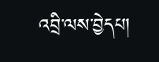འབྲི་ལས་བྱེདཔ།